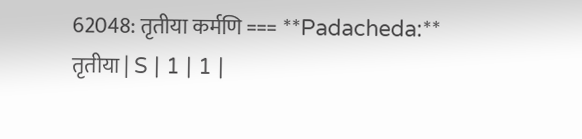62048: तृतीया कर्मणि === **Padacheda:** तृतीया | S | 1 | 1 |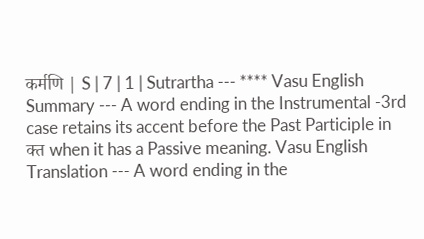कर्मणि | S | 7 | 1 | Sutrartha --- **** Vasu English Summary --- A word ending in the Instrumental -3rd case retains its accent before the Past Participle in क्त when it has a Passive meaning. Vasu English Translation --- A word ending in the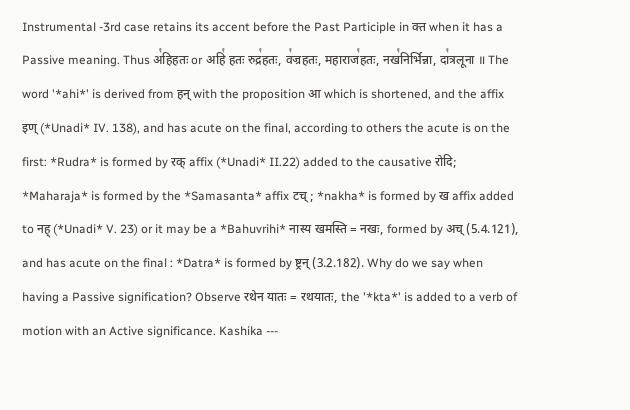Instrumental -3rd case retains its accent before the Past Participle in क्त when it has a Passive meaning. Thus अ꣡हिहतः or अहि꣡ हतः रुद्र꣡हतः, व꣡ज्रहतः, महाराज꣡हतः, नख꣡निर्भिन्ना, दा꣡त्रलूना ॥ The word '*ahi*' is derived from हन् with the proposition आ which is shortened, and the affix इण् (*Unadi* IV. 138), and has acute on the final, according to others the acute is on the first: *Rudra* is formed by रक् affix (*Unadi* II.22) added to the causative रोदि; *Maharaja* is formed by the *Samasanta* affix टच्; *nakha* is formed by ख affix added to नह् (*Unadi* V. 23) or it may be a *Bahuvrihi* नास्य खमस्ति = नखः, formed by अच् (5.4.121), and has acute on the final : *Datra* is formed by ष्ट्रन् (3.2.182). Why do we say when having a Passive signification? Observe रथेन यातः = रथयातः, the '*kta*' is added to a verb of motion with an Active significance. Kashika ---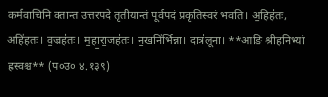कर्मवाचिनि क्तान्त उत्तरपदे तृतीयान्तं पूर्वपदं प्रकृतिस्वरं भवति। अ॒हिह॑तः, अहि॑हतः। व॒ज्रह॑तः। म॒हा॒रा॒जह॑तः। न॒खनि॑र्भिन्ना। दात्र॑लूना। **आङि श्रीहनिभ्यां ह्रस्वश्च** (प०उ० ४.१३९)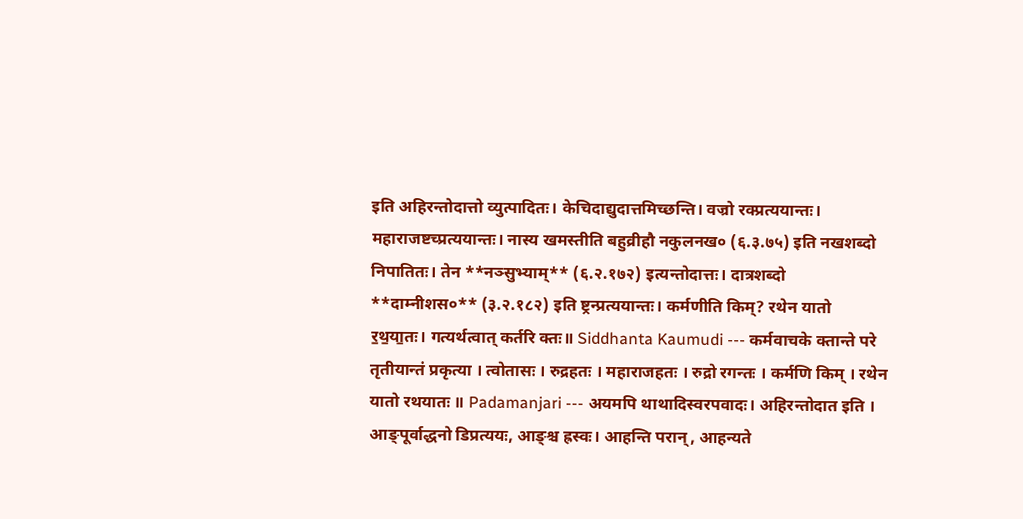इति अहिरन्तोदात्तो व्युत्पादितः। केचिदाद्युदात्तमिच्छन्ति। वज्रो रक्प्रत्ययान्तः। महाराजष्टच्प्रत्ययान्तः। नास्य खमस्तीति बहुव्रीहौ नकुलनख० (६.३.७५) इति नखशब्दो निपातितः। तेन **नञ्सुभ्याम्** (६.२.१७२) इत्यन्तोदात्तः। दात्रशब्दो **दाम्नीशस०** (३.२.१८२) इति ष्ट्रन्प्रत्ययान्तः। कर्मणीति किम्? रथेन यातो र॒थ॒या॒तः। गत्यर्थत्वात् कर्तरि क्तः॥ Siddhanta Kaumudi --- कर्मवाचके क्तान्ते परे तृतीयान्तं प्रकृत्या । त्वोतासः । रुद्रहतः । महाराजहतः । रुद्रो रगन्तः । कर्मणि किम् । रथेन यातो रथयातः ॥ Padamanjari --- अयमपि थाथादिस्वरपवादः। अहिरन्तोदात इति । आङ्पूर्वाद्धनो डिप्रत्ययः, आङ्श्च ह्रस्वः। आहन्ति परान्, आहन्यते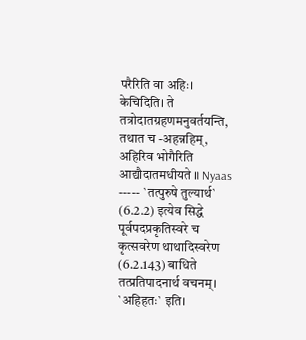परैरिति वा अहिः। केचिदिति। ते तत्रोदातग्रहणमनुवर्तयन्ति, तथात च -अहन्नहिम्, अहिरिव भोगैरिति आद्यौदातमधीयते ॥ Nyaas ----- `तत्पुरुषे तुल्यार्थ` (6.2.2) इत्येव सिद्धे पूर्वपदप्रकृतिस्वरे च कृत्सवरेण थाथादिस्वरेण (6.2.143) बाधिते तत्प्रतिपादनार्थ वचनम्। `अहिहतः` इति।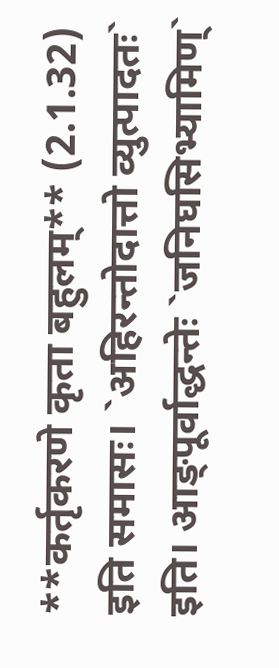**कर्तृकरणे कृता बहुलम्** (2.1.32) इति समासः। `अहिरन्तोदात्तो व्युत्पादतः` इति। आङ्पूर्वाद्धन्तेः `जनिघसिभ्यामिण्`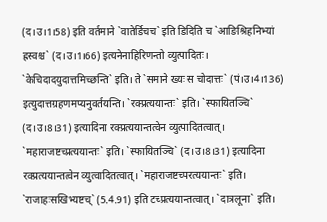(द।उ।1।58) इति वर्तमाने `वातेर्डिचच` इति डिदिति च `आङिश्रिहनिभ्यां ह्रस्वश्च` (द।उ।1।66) इत्यनेनाहिरिणन्तो व्युत्पादितः। `केचिदादयुदात्तमिच्छन्ति` इति। ते `समाने ख्यः स चोदात्तः` (पं।उ।4।136) इत्युदात्तग्रहणमप्यनुवर्तयन्ति। `रक्प्रत्ययान्तः` इति। `स्फायितञ्चि` (द।उ।8।31) इत्यादिना रक्प्रत्ययान्तत्वेन व्युत्पादितत्वात्। `महाराजष्टच्प्रत्ययान्तः` इति। `स्फायितञ्चि` (द।उ।8।31) इत्यादिना रक्प्रत्ययान्तत्वेन व्युत्वादितत्वात्। `महाराजष्टच्परत्ययान्तः` इति। `राजाहःसखिभ्यष्टच्` (5.4.91) इति टच्प्रत्ययान्तत्वात्। `दात्रलूना` इति।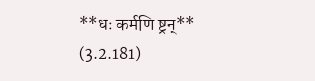**धः कर्मणि ष्ट्रन्** (3.2.181)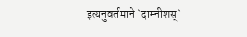इत्यनुवर्तमाने `दाम्नीशस्`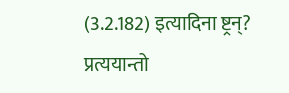(3.2.182) इत्यादिना ष्ट्रन्? प्रत्ययान्तो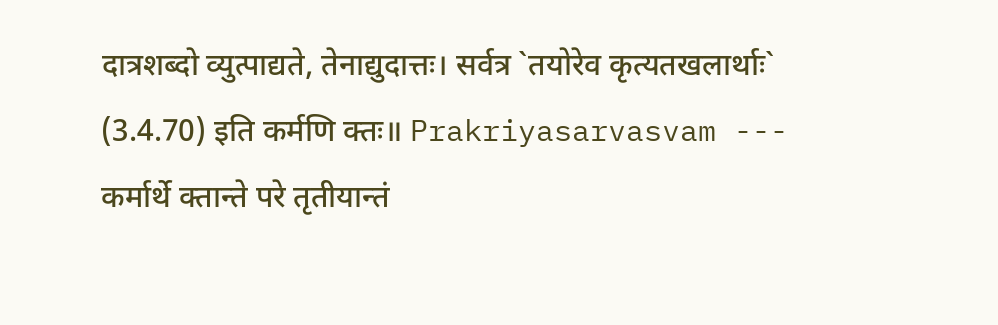दात्रशब्दो व्युत्पाद्यते, तेनाद्युदात्तः। सर्वत्र `तयोरेव कृत्यतखलार्थाः` (3.4.70) इति कर्मणि क्तः॥ Prakriyasarvasvam --- कर्मार्थे क्तान्ते परे तृतीयान्तं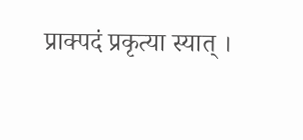प्राक्पदं प्रकृत्या स्यात् ।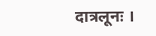दात्रलूनः ।